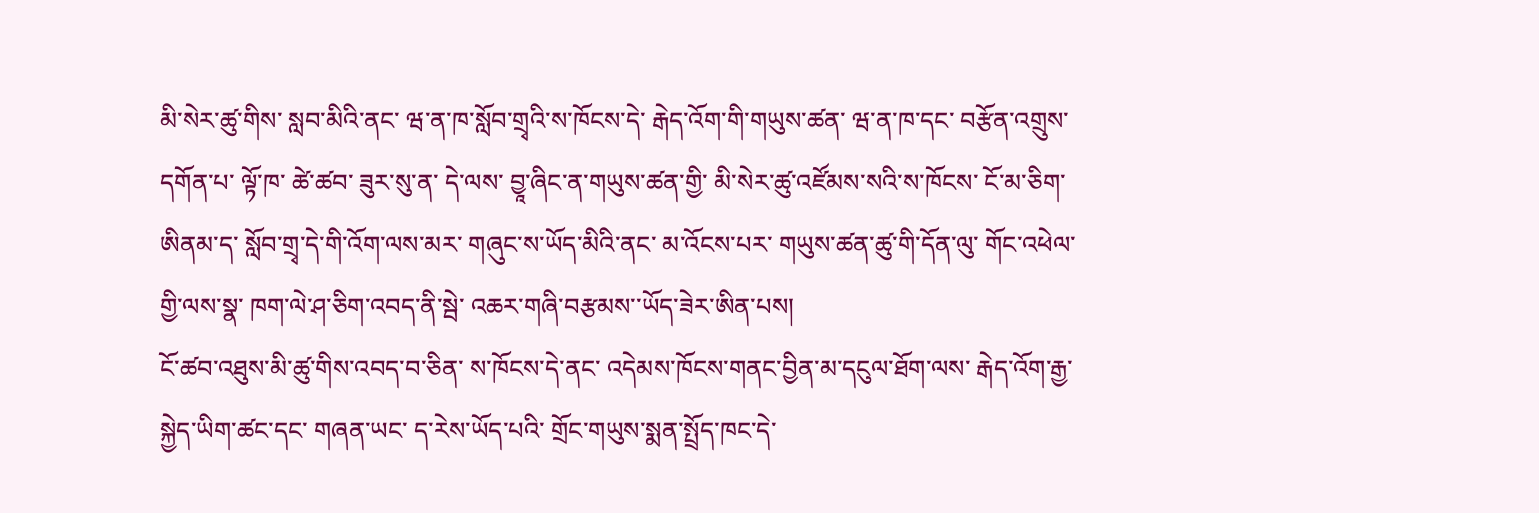མི་སེར་ཚུ་གིས་ སླབ་མིའི་ནང་ ཝ་ན་ཁ་སློབ་གྲྭའི་ས་ཁོངས་དེ་ རྒེད་འོག་གི་གཡུས་ཚན་ ཝ་ན་ཁ་དང་ བརྩོན་འགྲུས་དགོན་པ་ ལྟོ་ཁ་ ཚེ་ཚབ་ ཟུར་སུ་ན་ དེ་ལས་ བྱཱ་ཞིང་ན་གཡུས་ཚན་གྱི་ མི་སེར་ཚུ་འཛོམས་སའི་ས་ཁོངས་ ངོ་མ་ཅིག་ཨིནམ་ད་ སློབ་གྲྭ་དེ་གི་འོག་ལས་མར་ གཞུང་ས་ཡོད་མིའི་ནང་ མ་འོངས་པར་ གཡུས་ཚན་ཚུ་གི་དོན་ལུ་ གོང་འཕེལ་གྱི་ལས་སྣ་ ཁག་ལེ་ཤ་ཅིག་འབད་ནི་སྦེ་ འཆར་གཞི་བརྩམས་་ཡོད་ཟེར་ཨིན་པས།
ངོ་ཚབ་འཐུས་མི་ཚུ་གིས་འབད་བ་ཅིན་ ས་ཁོངས་དེ་ནང་ འདེམས་ཁོངས་གནང་བྱིན་མ་དངུལ་ཐོག་ལས་ རྒེད་འོག་རྒྱ་སྐྱེད་ཡིག་ཚང་དང་ གཞན་ཡང་ ད་རེས་ཡོད་པའི་ གྲོང་གཡུས་སྨན་སྤྲོད་ཁང་དེ་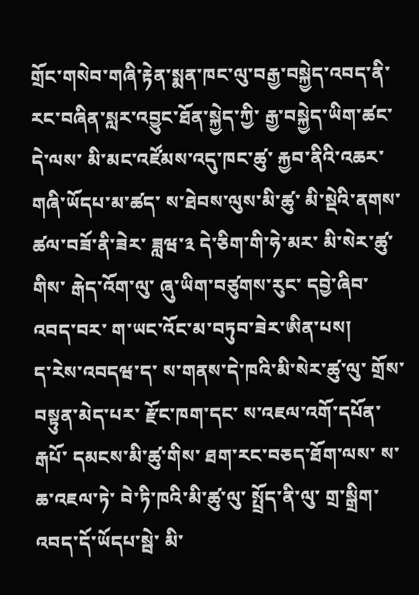གྲོང་གསེབ་གཞི་རྟེན་སྨན་ཁང་ལུ་བརྒྱ་བསྐྱེད་འབད་ནི་ རང་བཞིན་སླར་འབྱུང་ཐོན་སྐྱེད་ཀྱི་ རྒྱ་བསྐྱེད་ཡིག་ཚང་ དེ་ལས་ མི་མང་འཛོམས་འདུ་ཁང་ཚུ་ རྐྱབ་ནིའི་འཆར་གཞི་ཡོདཔ་མ་ཚད་ ས་ཐེབས་ལུས་མི་ཚུ་ མི་སྡེའི་ནགས་ཚལ་བཟོ་ནི་ཟེར་ ཟླཝ་༣ དེ་ཅིག་གི་ཧེ་མར་ མི་སེར་ཚུ་གིས་ རྒེད་འོག་ལུ་ ཞུ་ཡིག་བཙུགས་རུང་ དབྱེ་ཞིབ་འབད་བར་ ག་ཡང་འོང་མ་བཏུབ་ཟེར་ཨིན་པས།
ད་རེས་འབདཝ་ད་ ས་གནས་དེ་ཁའི་མི་སེར་ཚུ་ལུ་ གྲོས་བསྟུན་མེད་པར་ རྫོང་ཁག་དང་ ས་འཇལ་འགོ་དཔོན་ རྒཔོ་ དམངས་མི་ཚུ་གིས་ ཐག་རང་བཅད་ཐོག་ལས་ ས་ཆ་འཇལ་ཏེ་ བེ་ཏི་ཁའི་མི་ཚུ་ལུ་ སྤྲོད་ནི་ལུ་ གྲ་སྒྲིག་འབད་དོ་ཡོདཔ་སྦེ་ མི་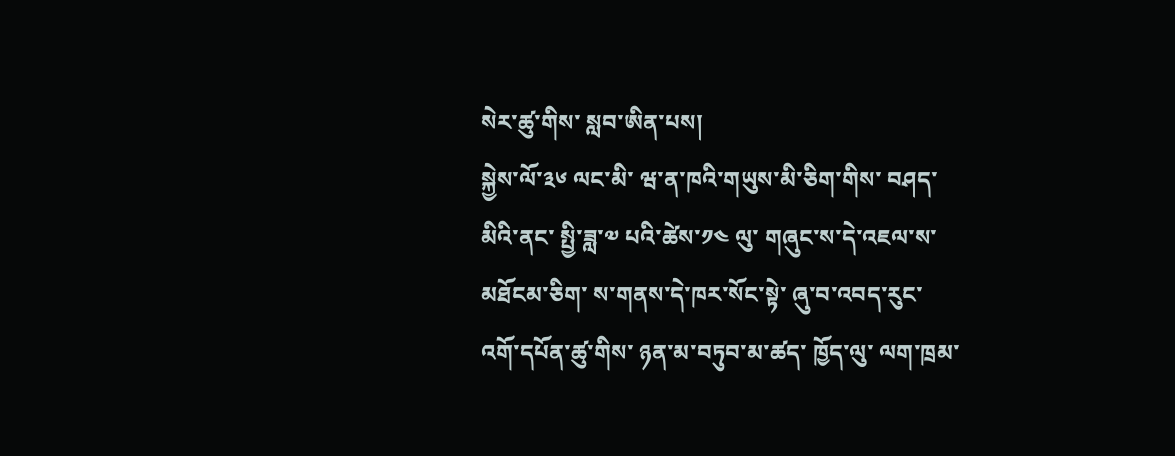སེར་ཚུ་གིས་ སླབ་ཨིན་པས།
སྐྱེས་ལོ་༣༦ ལང་མི་ ཝ་ན་ཁའི་གཡུས་མི་ཅིག་གིས་ བཤད་མིའི་ནང་ སྤྱི་ཟླ་༧ པའི་ཚེས་༡༤ ལུ་ གཞུང་ས་དེ་འཇལ་ས་མཐོངམ་ཅིག་ ས་གནས་དེ་ཁར་སོང་སྟེ་ ཞུ་བ་འབད་རུང་ འགོ་དཔོན་ཚུ་གིས་ ཉན་མ་བཏུབ་མ་ཚད་ ཁྱོད་ལུ་ ལག་ཁྲམ་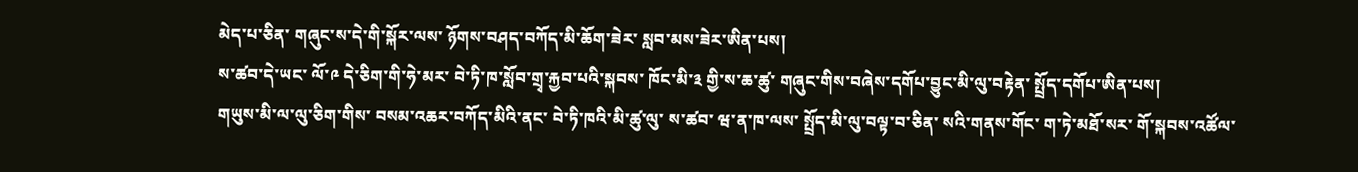མེད་པ་ཅིན་ གཞུང་ས་དེ་གི་སྐོར་ལས་ ཉོགས་བཤད་བཀོད་མི་ཆོག་ཟེར་ སླབ་མས་ཟེར་ཨིན་པས།
ས་ཚབ་དེ་ཡང་ ལོ་༩ དེ་ཅིག་གི་ཧེ་མར་ བེ་ཏི་ཁ་སློབ་གྲྭ་རྐྱབ་པའི་སྐབས་ ཁོང་མི་༣ གྱི་ས་ཆ་ཚུ་ གཞུང་གིས་བཞེས་དགོཔ་བྱུང་མི་ལུ་བརྟེན་ སྤྲོད་དགོཔ་ཨིན་པས།
གཡུས་མི་ལ་ལུ་ཅིག་གིས་ བསམ་འཆར་བཀོད་མིའི་ནང་ བེ་ཏི་ཁའི་མི་ཚུ་ལུ་ ས་ཚབ་ ཝ་ན་ཁ་ལས་ སྤྲོད་མི་ལུ་བལྟ་བ་ཅིན་ སའི་གནས་གོང་ ག་ཏེ་མཐོ་སར་ གོ་སྐབས་འཚོལ་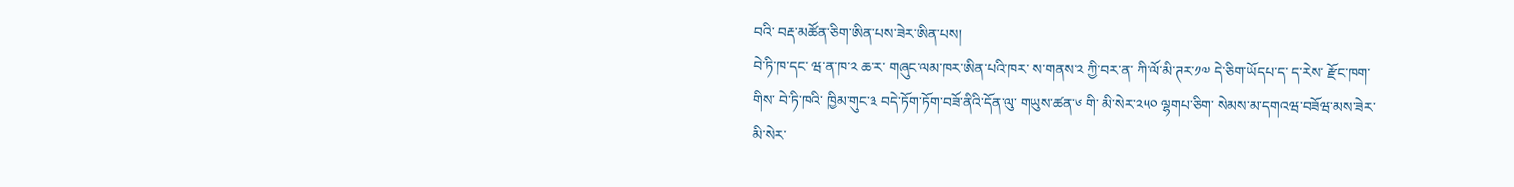བའི་ བརྡ་མཚོན་ཅིག་ཨིན་པས་ཟེར་ཨིན་པས།
བེ་ཏི་ཁ་དང་ ཝ་ན་ཁ་༢ ཆ་ར་ གཞུང་ལམ་ཁར་ཨིན་པའི་ཁར་ ས་གནས་༢ ཀྱི་བར་ན་ ཀི་ལོ་མི་ཊར་༡༧ དེ་ཅིག་ཡོདཔ་ད་ ད་རེས་ རྫོང་ཁག་གིས་ བེ་ཏི་ཁའི་ ཁྱིམ་གུང་༣ བདེ་ཏོག་ཏོག་བཟོ་ནིའི་དོན་ལུ་ གཡུས་ཚན་༦ གི་ མི་སེར་༢༥༠ ལྷགཔ་ཅིག་ སེམས་མ་དགའཝ་བཟོཝ་མས་ཟེར་ མི་སེར་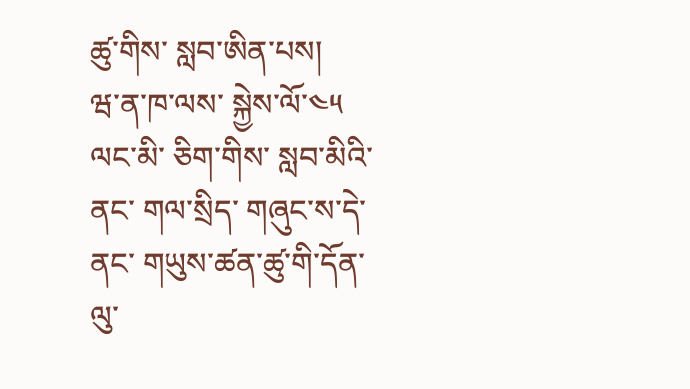ཚུ་གིས་ སླབ་ཨིན་པས།
ཝ་ན་ཁ་ལས་ སྐྱེས་ལོ་༤༥ ལང་མི་ ཅིག་གིས་ སླབ་མིའི་ནང་ གལ་སྲིད་ གཞུང་ས་དེ་ནང་ གཡུས་ཚན་ཚུ་གི་དོན་ལུ་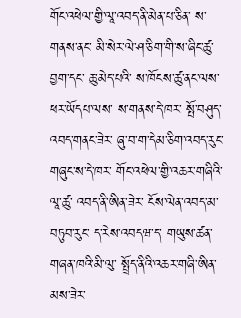གོང་འཕེལ་གྱི་ལཱ་འབད་ནི་མེན་པ་ཅིན་ ས་གནས་ནང་ མི་སེར་ལེ་ཤ་ཅིག་གི་ས་ཞིང་ཚུ་ བྱག་དང་ ཆུ་མེད་པའི་ ས་ཁོངས་ཚུ་ནང་ལས་ཕར་ཡོདཔ་ལས་ ས་གནས་དེ་ཁར་ སྤོ་བཤུད་འབད་གནང་ཟེར་ ཞུ་བ་ག་དེམ་ཅིག་འབད་རུང་ གཞུང་ས་དེ་ཁར་ གོང་འཕེལ་གྱི་འཆར་གཞིའི་ལཱ་ཚུ་ འབད་ནི་ཨིན་ཟེར་ ངོས་ལེན་འབད་མ་བཏུབ་རུང་ ད་རེས་འབདཝ་ད་ གཡུས་ཚན་གཞན་ཁའི་མི་ལུ་ སྤྲོད་ནིའི་འཆར་གཞི་ཨིན་མས་ཟེར་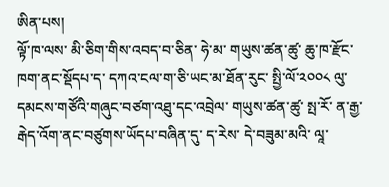ཨིན་པས།
ལྟོ་ཁ་ལས་ མི་ཅིག་གིས་འབད་བ་ཅིན་ ཧེ་མ་ གཡུས་ཚན་ཚུ་ ཆུ་ཁ་རྫོང་ཁག་ནང་སྡོདཔ་ད་ དཀའ་ངལ་ག་ཅི་ཡང་མ་ཐོན་རུང་ སྤྱི་ལོ་༢༠༠༨ ལུ་ དམངས་གཙོའི་གཞུང་བཙག་འཐུ་དང་འབྲེལ་ གཡུས་ཚན་ཚུ་ སྤ་རོ་ ན་རྒྱ་རྒེད་འོག་ནང་བཙུགས་ཡོདཔ་བཞིན་དུ་ ད་རེས་ དེ་བཟུམ་མའི་ ལཱ་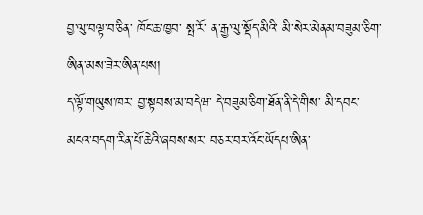བྱ་ལུ་བལྟ་བ་ཅིན་ ཁོང་ཆ་ཁྱབ་ སྤ་རོ་ ན་རྒྱ་ལུ་སྡོད་མིའི་ མི་སེར་མེནམ་བཟུམ་ཅིག་ཨིན་མས་ཟེར་ཨིན་པས།
ད་ལྟོ་གཡུས་ཁར་ བྱ་སྟབས་མ་བདེཝ་ དེ་བཟུམ་ཅིག་ཐོན་ནི་དེ་གིས་ མི་དབང་མངའ་བདག་རིན་པོ་ཆེའི་ཞབས་སར་ བཅར་བར་འོང་ཡོདཔ་ཨིན་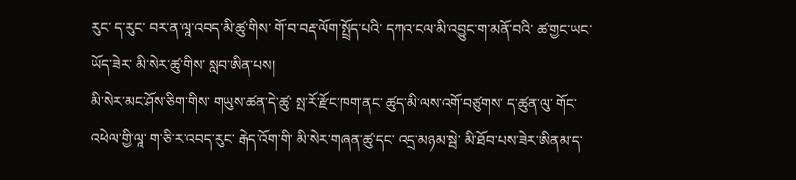རུང་ ད་རུང་ བར་ན་ལཱ་འབད་མི་ཚུ་གིས་ གོ་བ་བརྡ་ལོག་སྤྲོད་པའི་ དཀའ་ངལ་མི་འབྱུང་ག་མནོ་བའི་ ཚ་གྱང་ཡང་ཡོད་ཟེར་ མི་སེར་ཚུ་གིས་ སླབ་ཨིན་པས།
མི་སེར་མང་ཤོས་ཅིག་གིས་ གཡུས་ཚན་དེ་ཚུ་ སྤ་རོ་རྫོང་ཁག་ནང་ ཚུད་མི་ལས་འགོ་བཙུགས་ ད་ཚུན་ལུ་ གོང་འཕེལ་གྱི་ལཱ་ ག་ཅི་ར་འབད་རུང་ རྒེད་འོག་གི་ མི་སེར་གཞན་ཚུ་དང་ འདྲ་མཉམ་སྦེ་ མི་ཐོབ་པས་ཟེར་ཨིནམ་ད་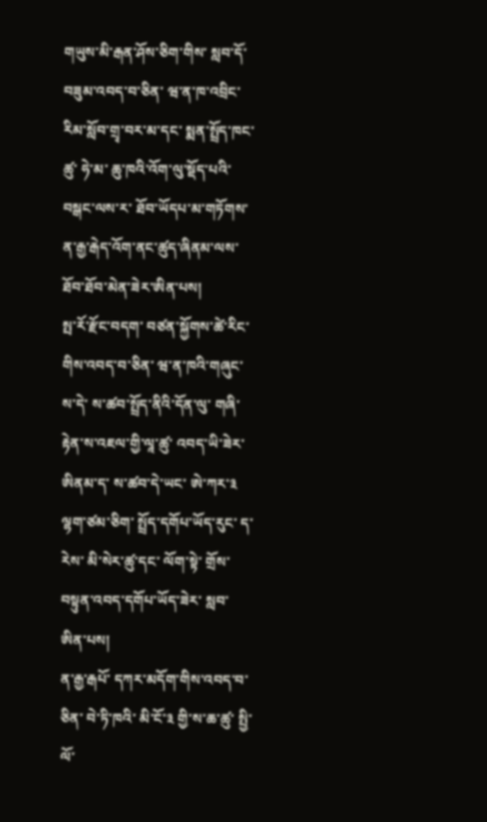གཡུས་མི་རྒན་ཤོས་ཅིག་གིས་ སླབ་དོ་བཟུམ་འབད་བ་ཅིན་ ཝ་ན་ཁ་འབྲིང་རིམ་སློབ་གྲྭ་བར་མ་དང་ སྨན་སྤྲོད་ཁང་ཚུ་ ཧེ་མ་ ཆུ་ཁའི་འོག་ལུ་སྡོད་པའི་བསྒང་ལས་ར་ ཐོབ་ཡོདཔ་མ་གཏོགས་ ན་རྒྱ་རྒེད་འོག་ནང་ཚུད་ཞིནམ་ལས་ ཐོབ་ཐོབ་མེན་ཟེར་ཨིན་པས།
སྤ་རོ་རྫོང་བདག་ བཙན་སྐྱོགས་ཚེ་རིང་གིས་འབད་བ་ཅིན་ ཝ་ན་ཁའི་གཞུང་ས་དེ་ ས་ཚབ་སྤྲོད་ནིའི་དོན་ལུ་ གཞི་རྟེན་ས་འཇལ་གྱི་ལཱ་ཚུ་ འབད་ཡི་ཟེར་ཨིནམ་ད་ ས་ཚབ་དེ་ཡང་ ཨེ་ཀར་༣ ལྷག་ཙམ་ཅིག་ སྤྲོད་དགོཔ་ཡོད་རུང་ ད་རེས་ མི་སེར་ཚུ་དང་ ལོག་སྟེ་ གྲོས་བསྟུན་འབད་དགོཔ་ཡོད་ཟེར་ སླབ་ཨིན་པས།
ན་རྒྱ་རྒཔོ་ དཀར་མདོག་གིས་འབད་བ་ཅིན་ བེ་ཏི་ཁའི་ མི་ངོ་༣ གྱི་ས་ཆ་ཚུ་ སྤྱི་ལོ་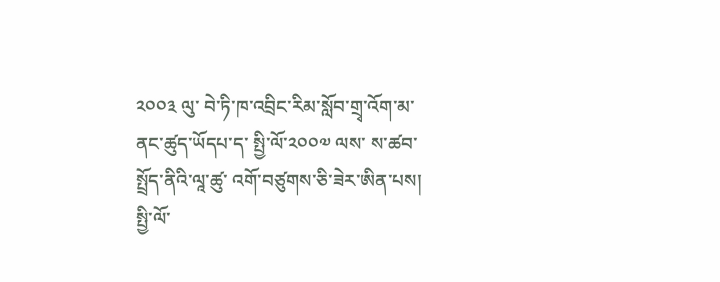༢༠༠༣ ལུ་ བེ་ཏི་ཁ་འབྲིང་རིམ་སློབ་གྲྭ་འོག་མ་ནང་ཚུད་ཡོདཔ་ད་ སྤྱི་ལོ་༢༠༠༧ ལས་ ས་ཚབ་སྤྲོད་ནིའི་ལཱ་ཚུ་ འགོ་བཙུགས་ཅི་ཟེར་ཨིན་པས།
སྤྱི་ལོ་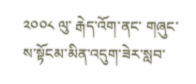༢༠༠༨ ལུ་ རྒེད་འོག་ནང་ གཞུང་ས་སྟོངམ་མིན་འདུག་ཟེར་སླབ་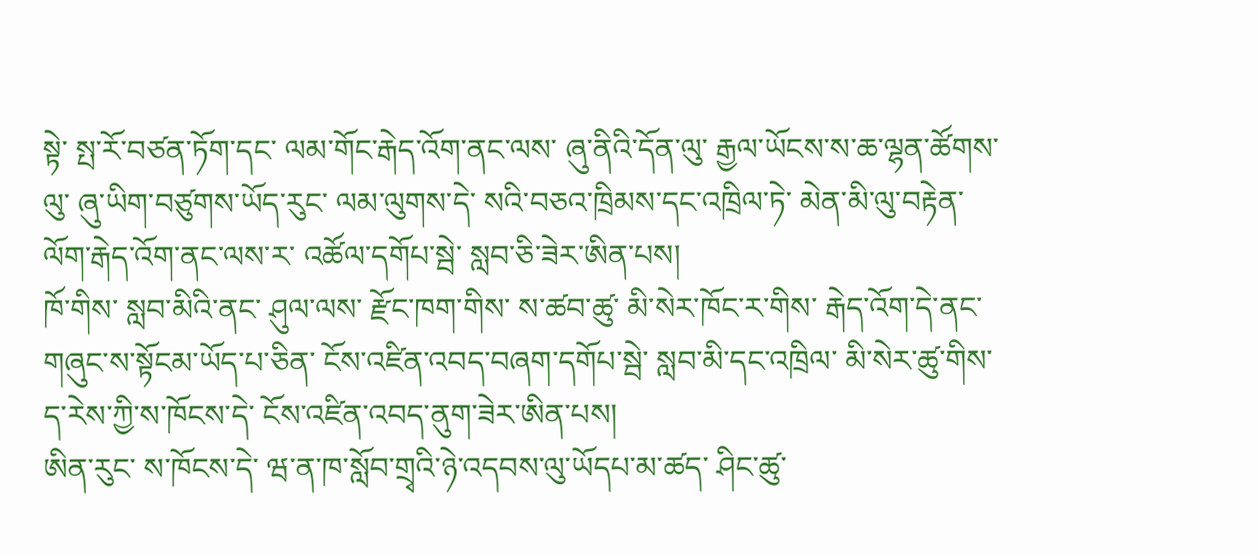སྟེ་ སྤ་རོ་བཙན་ཏོག་དང་ ལམ་གོང་རྒེད་འོག་ནང་ལས་ ཞུ་ནིའི་དོན་ལུ་ རྒྱལ་ཡོངས་ས་ཆ་ལྷན་ཚོགས་ལུ་ ཞུ་ཡིག་བཙུགས་ཡོད་རུང་ ལམ་ལུགས་དེ་ སའི་བཅའ་ཁྲིམས་དང་འཁྲིལ་ཏེ་ མེན་མི་ལུ་བརྟེན་ ལོག་རྒེད་འོག་ནང་ལས་ར་ འཚོལ་དགོཔ་སྦེ་ སླབ་ཅི་ཟེར་ཨིན་པས།
ཁོ་གིས་ སླབ་མིའི་ནང་ ཤུལ་ལས་ རྫོང་ཁག་གིས་ ས་ཚབ་ཚུ་ མི་སེར་ཁོང་ར་གིས་ རྒེད་འོག་དེ་ནང་ གཞུང་ས་སྟོངམ་ཡོད་པ་ཅིན་ ངོས་འཛིན་འབད་བཞག་དགོཔ་སྦེ་ སླབ་མི་དང་འཁྲིལ་ མི་སེར་ཚུ་གིས་ ད་རེས་ཀྱི་ས་ཁོངས་དེ་ ངོས་འཛིན་འབད་ནུག་ཟེར་ཨིན་པས།
ཨིན་རུང་ ས་ཁོངས་དེ་ ཝ་ན་ཁ་སློབ་གྲྭའི་ཉེ་འདབས་ལུ་ཡོདཔ་མ་ཚད་ ཤིང་ཚུ་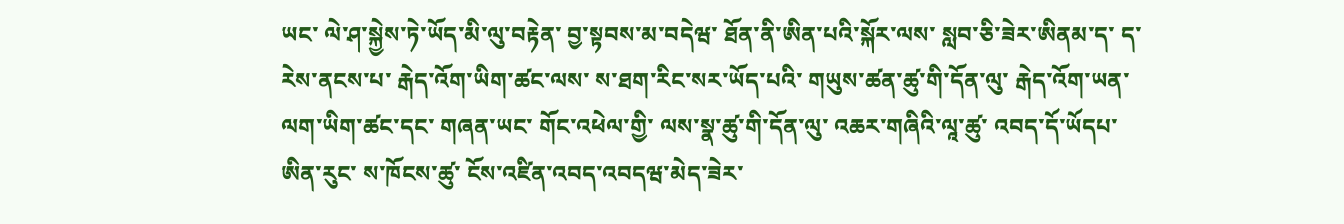ཡང་ ལེ་ཤ་སྐྱེས་ཏེ་ཡོད་མི་ལུ་བརྟེན་ བྱ་སྟབས་མ་བདེཝ་ ཐོན་ནི་ཨིན་པའི་སྐོར་ལས་ སླབ་ཅི་ཟེར་ཨིནམ་ད་ ད་རེས་ནངས་པ་ རྒེད་འོག་ཡིག་ཚང་ལས་ ས་ཐག་རིང་སར་ཡོད་པའི་ གཡུས་ཚན་ཚུ་གི་དོན་ལུ་ རྒེད་འོག་ཡན་ལག་ཡིག་ཚང་དང་ གཞན་ཡང་ གོང་འཕེལ་གྱི་ ལས་སྣ་ཚུ་གི་དོན་ལུ་ འཆར་གཞིའི་ལཱ་ཚུ་ འབད་དོ་ཡོདཔ་ཨིན་རུང་ ས་ཁོངས་ཚུ་ ངོས་འཛིན་འབད་འབདཝ་མེད་ཟེར་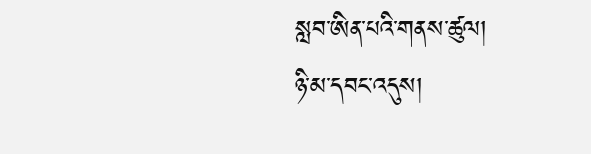སླབ་ཨིན་པའི་གནས་ཚུལ།
ཉི་མ་དབང་འདུས།